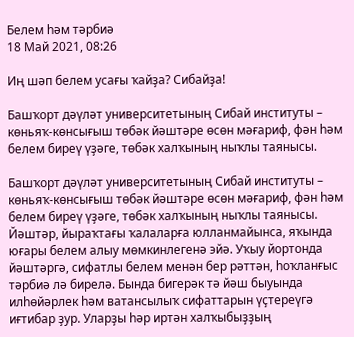Белем һәм тәрбиә
18 Май 2021, 08:26

Иң шәп белем усағы ҡайҙа? Сибайҙа!

Башҡорт дәүләт университетының Сибай институты – көньяҡ-көнсығыш төбәк йәштәре өсөн мәғариф, фән һәм белем биреү үҙәге, төбәк халҡының ныҡлы таянысы.

Башҡорт дәүләт университетының Сибай институты – көньяҡ-көнсығыш төбәк йәштәре өсөн мәғариф, фән һәм белем биреү үҙәге, төбәк халҡының ныҡлы таянысы. Йәштәр, йыраҡтағы ҡалаларға юлланмайынса, яҡында юғары белем алыу мөмкинлегенә эйә. Уҡыу йортонда йәштәргә, сифатлы белем менән бер рәттән, һоҡланғыс тәрбиә лә бирелә. Бында бигерәк тә йәш быуында илһөйәрлек һәм ватансылыҡ сифаттарын үҫтереүгә иғтибар ҙур. Уларҙы һәр иртән халҡыбыҙҙың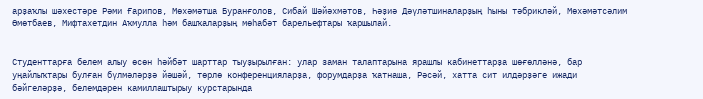арҙаҡлы шәхестәре Рәми Ғарипов, Мөхәмәтша Буранғолов, Сибай Шәйәхмәтов, Һәҙиә Дәүләтшиналарҙың һыны тәбрикләй, Мөхәмәтсәлим Өмөтбаев, Мифтахетдин Аҡмулла һәм башҡаларҙың мөһабәт барельефтары ҡаршылай.


Студенттарға белем алыу өсөн һәйбәт шарттар тыуҙырылған: улар заман талаптарына ярашлы кабинеттарҙа шөғөлләнә, бар уңайлыҡтары булған бүлмәләрҙә йәшәй, төрлө конференцияларҙа, форумдарҙа ҡатнаша, Рәсәй, хатта сит илдәрҙәге ижади бәйгеләрҙә, белемдәрен камиллаштырыу курстарында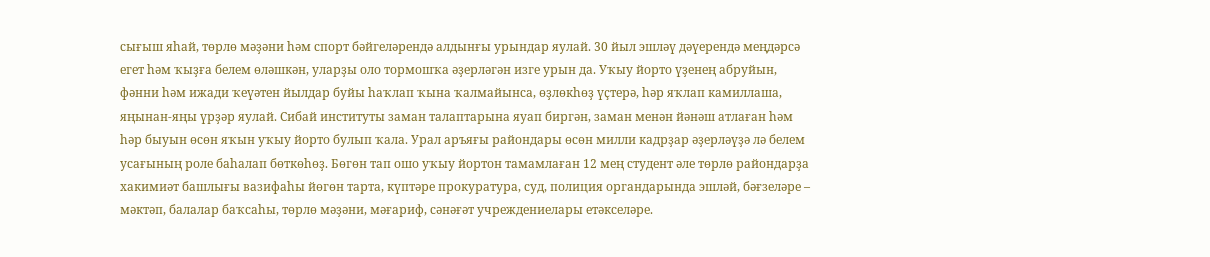сығыш яһай, төрлө мәҙәни һәм спорт бәйгеләрендә алдынғы урындар яулай. 30 йыл эшләү дәүерендә меңдәрсә егет һәм ҡыҙға белем өләшкән, уларҙы оло тормошҡа әҙерләгән изге урын да. Уҡыу йорто үҙенең абруйын, фәнни һәм ижади ҡеүәтен йылдар буйы һаҡлап ҡына ҡалмайынса, өҙлөкһөҙ үҫтерә, һәр яҡлап камиллаша, яңынан-яңы үрҙәр яулай. Сибай институты заман талаптарына яуап биргән, заман менән йәнәш атлаған һәм һәр быуын өсөн яҡын уҡыу йорто булып ҡала. Урал аръяғы райондары өсөн милли кадрҙар әҙерләүҙә лә белем усағының роле баһалап бөткөһөҙ. Бөгөн тап ошо уҡыу йортон тамамлаған 12 мең студент әле төрлө райондарҙа хакимиәт башлығы вазифаһы йөгөн тарта, күптәре прокуратура, суд, полиция органдарында эшләй, бәғзеләре – мәктәп, балалар баҡсаһы, төрлө мәҙәни, мәғариф, сәнәғәт учреждениелары етәкселәре.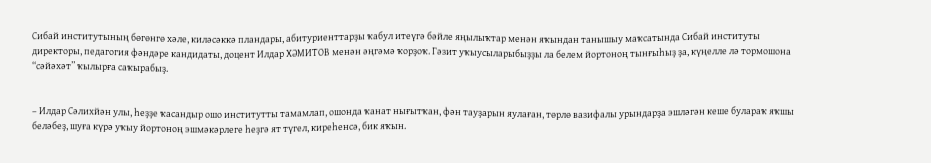Сибай институтының бөгөнгө хәле, киләсәккә пландары, абитуриенттарҙы ҡабул итеүгә бәйле яңылыҡтар менән яҡындан танышыу маҡсатында Сибай институты директоры, педагогия фәндәре кандидаты, доцент Илдар ХӘМИТОВ менән әңгәмә ҡорҙоҡ. Гәзит уҡыусыларыбыҙҙы ла белем йортоноң тынғыһыҙ ҙа, күңелле лә тормошона “сәйәхәт” ҡылырға саҡырабыҙ.


– Илдар Сәлихйән улы, һеҙҙе ҡасандыр ошо институтты тамамлап, ошонда ҡанат нығытҡан, фән тауҙарын яулаған, төрлө вазифалы урындарҙа эшләгән кеше булараҡ яҡшы беләбеҙ, шуға күрә уҡыу йортоноң эшмәкәрлеге һеҙгә ят түгел, киреһенсә, бик яҡын.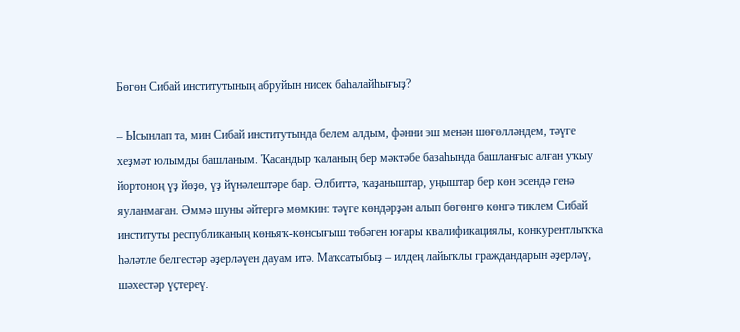Бөгөн Сибай институтының абруйын нисек баһалайһығыҙ?

– Ысынлап та, мин Сибай институтында белем алдым, фәнни эш менән шөғөлләндем, тәүге хеҙмәт юлымды башланым. Ҡасандыр ҡаланың бер мәктәбе базаһында башланғыс алған уҡыу йортоноң үҙ йөҙө, үҙ йүнәлештәре бар. Әлбиттә, ҡаҙаныштар, уңыштар бер көн эсендә генә яуланмаған. Әммә шуны әйтергә мөмкин: тәүге көндәрҙән алып бөгөнгө көнгә тиклем Сибай институты республиканың көньяҡ-көнсығыш төбәген юғары квалификациялы, конкурентлыҡҡа һәләтле белгестәр әҙерләүен дауам итә. Маҡсатыбыҙ – илдең лайыҡлы граждандарын әҙерләү, шәхестәр үҫтереү.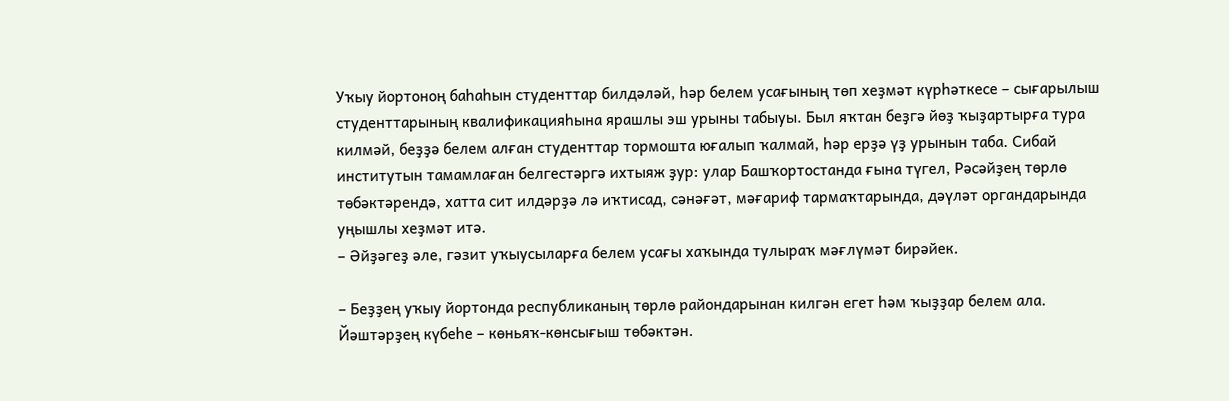Уҡыу йортоноң баһаһын студенттар билдәләй, һәр белем усағының төп хеҙмәт күрһәткесе – сығарылыш студенттарының квалификацияһына ярашлы эш урыны табыуы. Был яҡтан беҙгә йөҙ ҡыҙартырға тура килмәй, беҙҙә белем алған студенттар тормошта юғалып ҡалмай, һәр ерҙә үҙ урынын таба. Сибай институтын тамамлаған белгестәргә ихтыяж ҙур: улар Башҡортостанда ғына түгел, Рәсәйҙең төрлө төбәктәрендә, хатта сит илдәрҙә лә иҡтисад, сәнәғәт, мәғариф тармаҡтарында, дәүләт органдарында уңышлы хеҙмәт итә.
– Әйҙәгеҙ әле, гәзит уҡыусыларға белем усағы хаҡында тулыраҡ мәғлүмәт бирәйек.

– Беҙҙең уҡыу йортонда республиканың төрлө райондарынан килгән егет һәм ҡыҙҙар белем ала. Йәштәрҙең күбеһе – көньяҡ-көнсығыш төбәктән.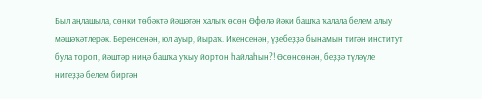Был аңлашыла, сөнки төбәктә йәшәгән халыҡ өсөн Өфөлә йәки башҡа ҡалала белем алыу мәшәҡәтлерәк. Беренсенән, юл ауыр, йыраҡ. Икенсенән, үҙебеҙҙә бынамын тигән институт була тороп, йәштәр ниңә башҡа уҡыу йортон һайлаһын?! Өсөнсөнән, беҙҙә түләүле нигеҙҙә белем биргән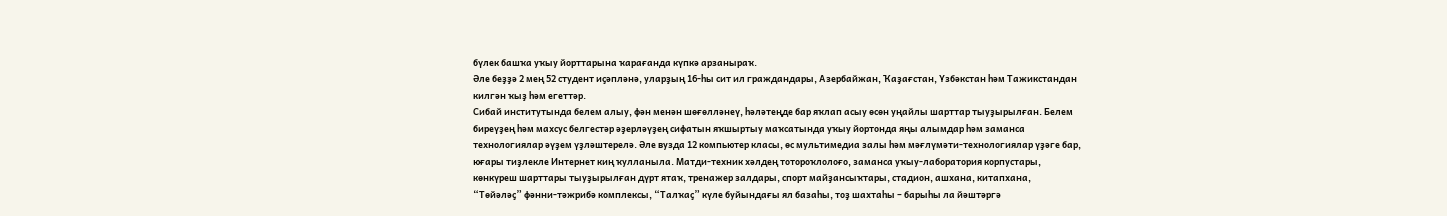бүлек башҡа уҡыу йорттарына ҡарағанда күпкә арзаныраҡ.
Әле беҙҙә 2 мең 52 студент иҫәпләнә, уларҙың 16-һы сит ил граждандары, Азербайжан, Ҡаҙағстан, Үзбәкстан һәм Тажикстандан килгән ҡыҙ һәм егеттәр.
Сибай институтында белем алыу, фән менән шөғөлләнеү, һәләтеңде бар яҡлап асыу өсөн уңайлы шарттар тыуҙырылған. Белем биреүҙең һәм махсус белгестәр әҙерләүҙең сифатын яҡшыртыу маҡсатында уҡыу йортонда яңы алымдар һәм заманса технологиялар әүҙем үҙләштерелә. Әле вузда 12 компьютер класы, өс мультимедиа залы һәм мәғлүмәти-технологиялар үҙәге бар, юғары тиҙлекле Интернет киң ҡулланыла. Матди-техник хәлдең тотороҡлолоғо, заманса уҡыу-лаборатория корпустары, көнкүреш шарттары тыуҙырылған дүрт ятаҡ, тренажер залдары, спорт майҙансыҡтары, стадион, ашхана, китапхана, “Төйәләҫ” фәнни-тәжрибә комплексы, “Талҡаҫ” күле буйындағы ял базаһы, тоҙ шахтаһы – барыһы ла йәштәргә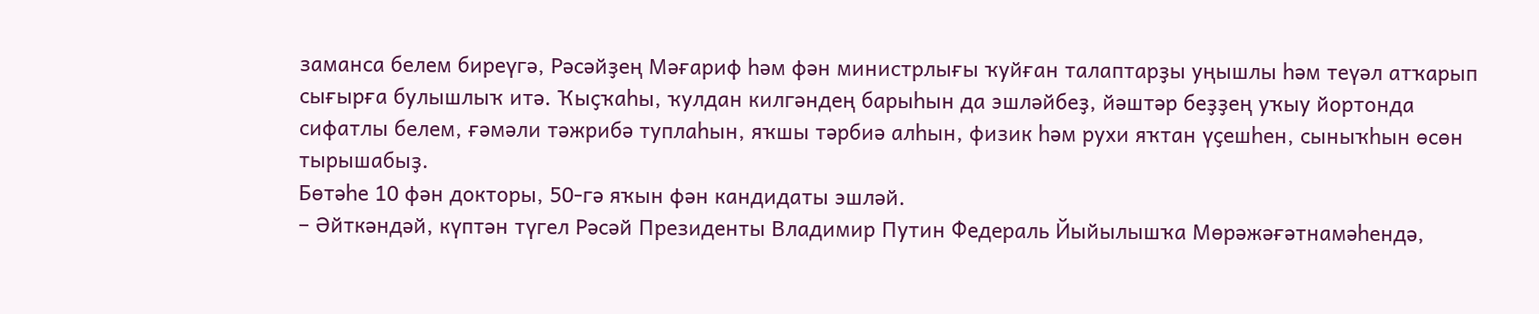заманса белем биреүгә, Рәсәйҙең Мәғариф һәм фән министрлығы ҡуйған талаптарҙы уңышлы һәм теүәл атҡарып сығырға булышлыҡ итә. Ҡыҫҡаһы, ҡулдан килгәндең барыһын да эшләйбеҙ, йәштәр беҙҙең уҡыу йортонда сифатлы белем, ғәмәли тәжрибә туплаһын, яҡшы тәрбиә алһын, физик һәм рухи яҡтан үҫешһен, сыныҡһын өсөн тырышабыҙ.
Бөтәһе 10 фән докторы, 50-гә яҡын фән кандидаты эшләй.
– Әйткәндәй, күптән түгел Рәсәй Президенты Владимир Путин Федераль Йыйылышҡа Мөрәжәғәтнамәһендә,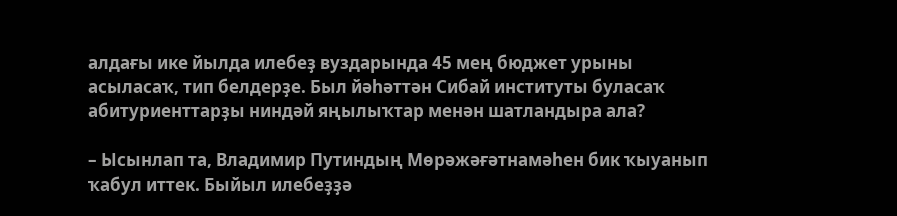алдағы ике йылда илебеҙ вуздарында 45 мең бюджет урыны асыласаҡ, тип белдерҙе. Был йәһәттән Сибай институты буласаҡ абитуриенттарҙы ниндәй яңылыҡтар менән шатландыра ала?

– Ысынлап та, Владимир Путиндың Мөрәжәғәтнамәһен бик ҡыуанып ҡабул иттек. Быйыл илебеҙҙә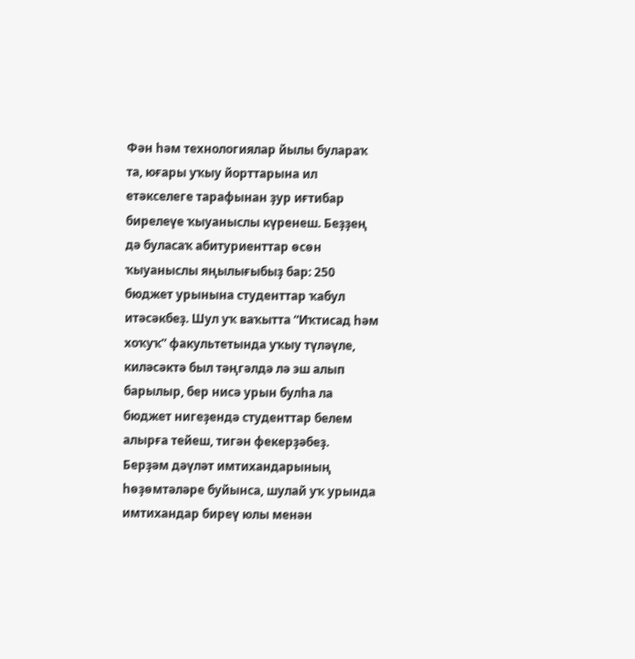Фән һәм технологиялар йылы булараҡ та, юғары уҡыу йорттарына ил етәкселеге тарафынан ҙур иғтибар бирелеүе ҡыуаныслы күренеш. Беҙҙең дә буласаҡ абитуриенттар өсөн ҡыуаныслы яңылығыбыҙ бар: 250 бюджет урынына студенттар ҡабул итәсәкбеҙ. Шул уҡ ваҡытта “Иҡтисад һәм хоҡуҡ” факультетында уҡыу түләүле, киләсәктә был тәңгәлдә лә эш алып барылыр, бер нисә урын булһа ла бюджет нигеҙендә студенттар белем алырға тейеш, тигән фекерҙәбеҙ.
Берҙәм дәүләт имтихандарының һөҙөмтәләре буйынса, шулай уҡ урында имтихандар биреү юлы менән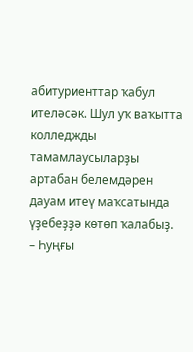абитуриенттар ҡабул ителәсәк. Шул уҡ ваҡытта колледжды тамамлаусыларҙы артабан белемдәрен дауам итеү маҡсатында үҙебеҙҙә көтөп ҡалабыҙ.
– Һуңғы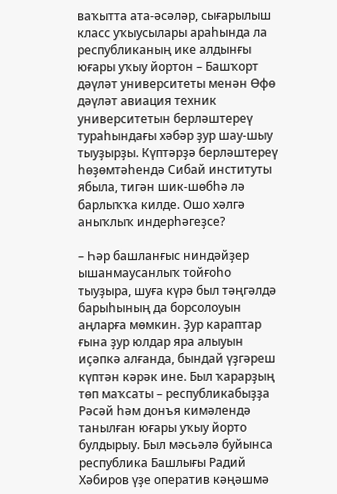ваҡытта ата-әсәләр, сығарылыш класс уҡыусылары араһында ла республиканың ике алдынғы юғары уҡыу йортон – Башҡорт дәүләт университеты менән Өфө дәүләт авиация техник университетын берләштереү тураһындағы хәбәр ҙур шау-шыу тыуҙырҙы. Күптәрҙә берләштереү һөҙөмтәһендә Сибай институты ябыла, тигән шик-шөбһә лә барлыҡҡа килде. Ошо хәлгә аныҡлыҡ индерһәгеҙсе?

– Һәр башланғыс ниндәйҙер ышанмаусанлыҡ тойғоһо тыуҙыра, шуға күрә был тәңгәлдә барыһының да борсолоуын аңларға мөмкин. Ҙур караптар ғына ҙур юлдар яра алыуын иҫәпкә алғанда, бындай үҙгәреш күптән кәрәк ине. Был ҡарарҙың төп маҡсаты – республикабыҙҙа Рәсәй һәм донъя кимәлендә танылған юғары уҡыу йорто булдырыу. Был мәсьәлә буйынса республика Башлығы Радий Хәбиров үҙе оператив кәңәшмә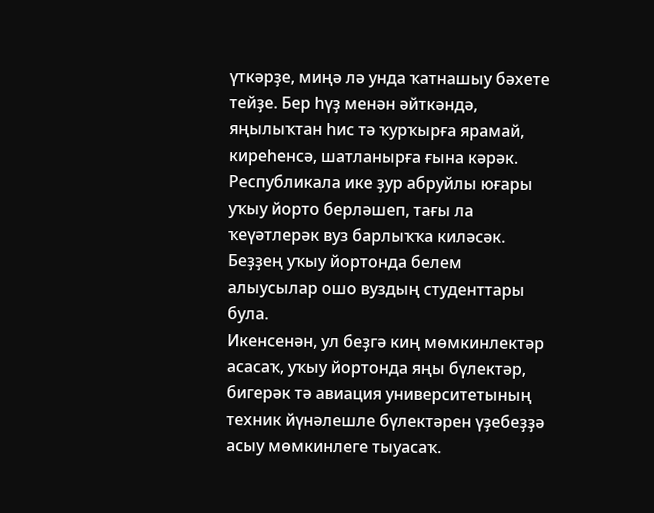үткәрҙе, миңә лә унда ҡатнашыу бәхете тейҙе. Бер һүҙ менән әйткәндә, яңылыҡтан һис тә ҡурҡырға ярамай, киреһенсә, шатланырға ғына кәрәк. Республикала ике ҙур абруйлы юғары уҡыу йорто берләшеп, тағы ла ҡеүәтлерәк вуз барлыҡҡа киләсәк. Беҙҙең уҡыу йортонда белем алыусылар ошо вуздың студенттары була.
Икенсенән, ул беҙгә киң мөмкинлектәр асасаҡ, уҡыу йортонда яңы бүлектәр, бигерәк тә авиация университетының техник йүнәлешле бүлектәрен үҙебеҙҙә асыу мөмкинлеге тыуасаҡ.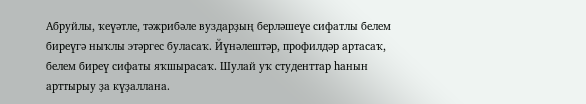Абруйлы, ҡеүәтле, тәжрибәле вуздарҙың берләшеүе сифатлы белем биреүгә ныҡлы этәргес буласаҡ. Йүнәлештәр, профилдәр артасаҡ, белем биреү сифаты яҡшырасаҡ. Шулай уҡ студенттар һанын арттырыу ҙа күҙаллана.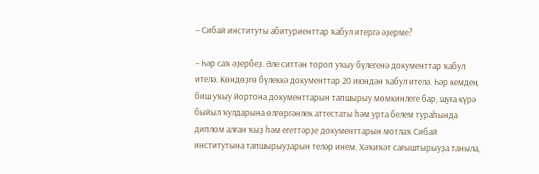– Сибай институты абитуриенттар ҡабул итергә әҙерме?

– Һәр саҡ әҙербеҙ. Әле ситтән тороп уҡыу бүлегенә документтар ҡабул ителә. Көндөҙгө бүлеккә документтар 20 июндән ҡабул ителә. Һәр кемдең биш уҡыу йортона документтарын тапшырыу мөмкинлеге бар, шуға күрә быйыл ҡулдарына өлгөргәнлек аттестаты һәм урта белем тураһында диплом алған ҡыҙ һәм егеттәрҙе документтарын мотлаҡ Сибай институтына тапшырыуҙарын теләр инем. Хәҡиҡәт сағыштырыуҙа таныла,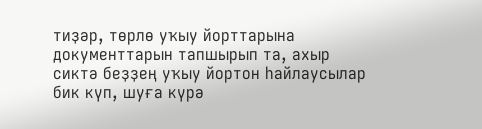тиҙәр, төрлө уҡыу йорттарына документтарын тапшырып та, ахыр сиктә беҙҙең уҡыу йортон һайлаусылар бик күп, шуға күрә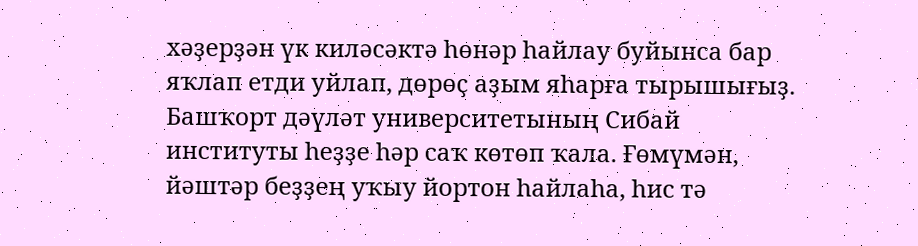хәҙерҙән үк киләсәктә һөнәр һайлау буйынса бар яҡлап етди уйлап, дөрөҫ аҙым яһарға тырышығыҙ. Башҡорт дәүләт университетының Сибай институты һеҙҙе һәр саҡ көтөп ҡала. Ғөмүмән, йәштәр беҙҙең уҡыу йортон һайлаһа, һис тә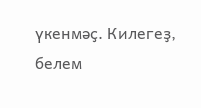үкенмәҫ. Килегеҙ, белем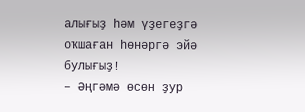алығыҙ һәм үҙегеҙгә оҡшаған һөнәргә эйә булығыҙ!
– Әңгәмә өсөн ҙур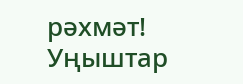рәхмәт! Уңыштар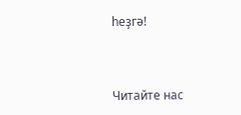һеҙгә!



Читайте нас